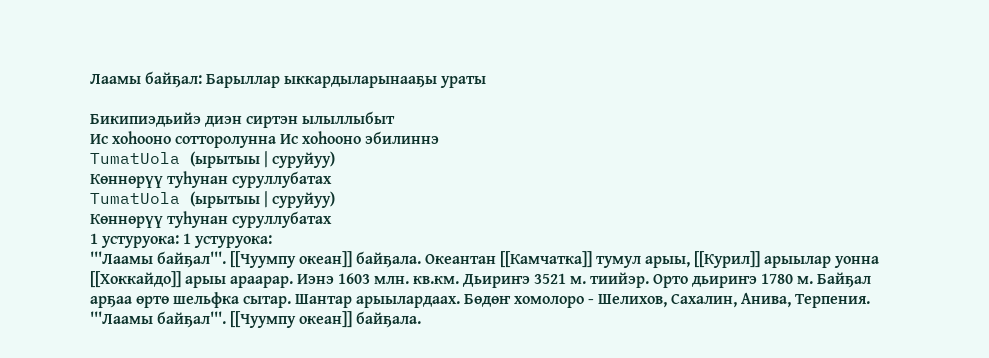Лаамы байҕал: Барыллар ыккардыларынааҕы ураты

Бикипиэдьийэ диэн сиртэн ылыллыбыт
Ис хоһооно сотторолунна Ис хоһооно эбилиннэ
TumatUola (ырытыы | суруйуу)
Көннөрүү туһунан суруллубатах
TumatUola (ырытыы | суруйуу)
Көннөрүү туһунан суруллубатах
1 устуруока: 1 устуруока:
'''Лаамы байҕал'''. [[Чуумпу океан]] байҕала. Океантан [[Камчатка]] тумул арыы, [[Курил]] арыылар уонна [[Хоккайдо]] арыы араарар. Иэнэ 1603 млн. кв.км. Дьириҥэ 3521 м. тиийэр. Орто дьириҥэ 1780 м. Байҕал арҕаа өртө шельфка сытар. Шантар арыылардаах. Бөдөҥ хомолоро - Шелихов, Сахалин, Анива, Терпения.
'''Лаамы байҕал'''. [[Чуумпу океан]] байҕала.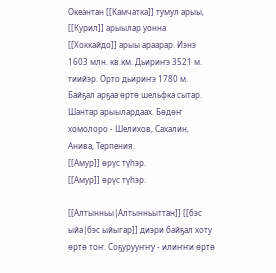Океантан [[Камчатка]] тумул арыы, [[Курил]] арыылар уонна [[Хоккайдо]] арыы араарар. Иэнэ 1603 млн. кв.км. Дьириҥэ 3521 м. тиийэр. Орто дьириҥэ 1780 м. Байҕал арҕаа өртө шельфка сытар. Шантар арыылардаах. Бөдөҥ хомолоро - Шелихов, Сахалин, Анива, Терпения.
[[Амур]] өрүс түһэр.
[[Амур]] өрүс түһэр.

[[Алтынньы|Алтынньыттан]] [[бэс ыйа|бэс ыйыгар]] диэри байҕал хоту өртө тоҥ. Соҕурууҥҥу - илиҥҥи өртө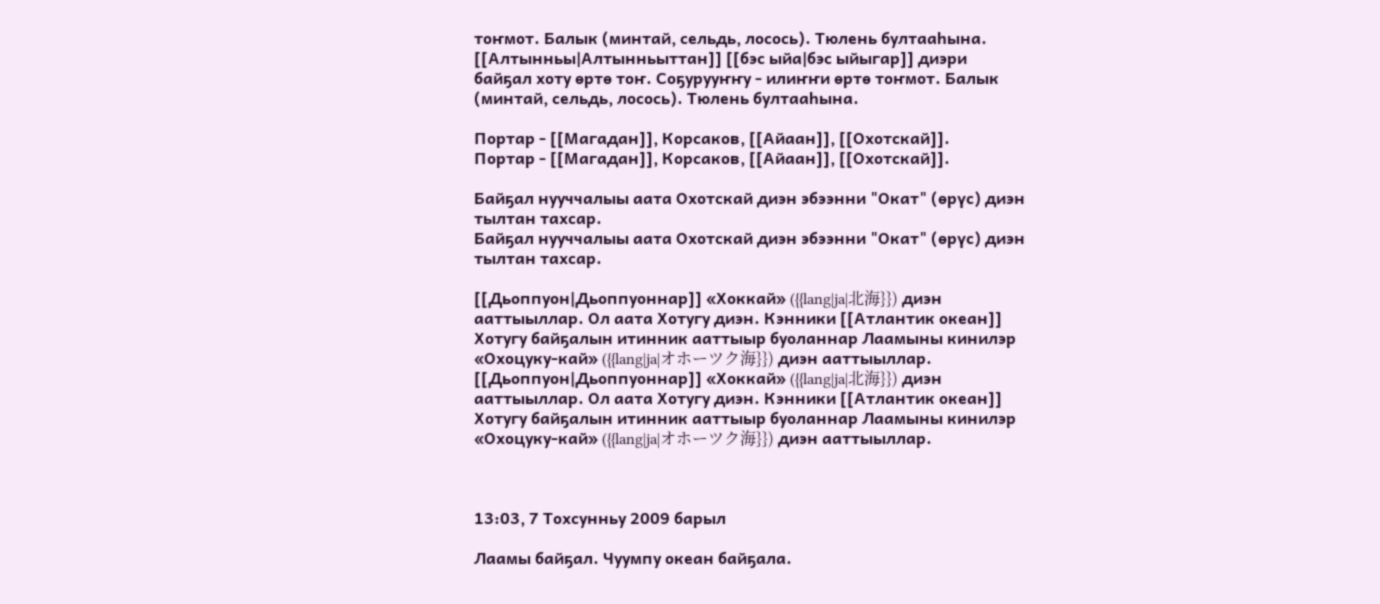тоҥмот. Балык (минтай, сельдь, лосось). Тюлень бултааһына.
[[Алтынньы|Алтынньыттан]] [[бэс ыйа|бэс ыйыгар]] диэри байҕал хоту өртө тоҥ. Соҕурууҥҥу - илиҥҥи өртө тоҥмот. Балык (минтай, сельдь, лосось). Тюлень бултааһына.

Портар - [[Магадан]], Корсаков, [[Айаан]], [[Охотскай]].
Портар - [[Магадан]], Корсаков, [[Айаан]], [[Охотскай]].

Байҕал нууччалыы аата Охотскай диэн эбээнни "Окат" (өрүс) диэн тылтан тахсар.
Байҕал нууччалыы аата Охотскай диэн эбээнни "Окат" (өрүс) диэн тылтан тахсар.

[[Дьоппуон|Дьоппуоннар]] «Хоккай» ({{lang|ja|北海}}) диэн ааттыыллар. Ол аата Хотугу диэн. Кэнники [[Атлантик океан]] Хотугу байҕалын итинник ааттыыр буоланнар Лаамыны кинилэр «Охоцуку-кай» ({{lang|ja|オホーツク海}}) диэн ааттыыллар.
[[Дьоппуон|Дьоппуоннар]] «Хоккай» ({{lang|ja|北海}}) диэн ааттыыллар. Ол аата Хотугу диэн. Кэнники [[Атлантик океан]] Хотугу байҕалын итинник ааттыыр буоланнар Лаамыны кинилэр «Охоцуку-кай» ({{lang|ja|オホーツク海}}) диэн ааттыыллар.



13:03, 7 Тохсунньу 2009 барыл

Лаамы байҕал. Чуумпу океан байҕала.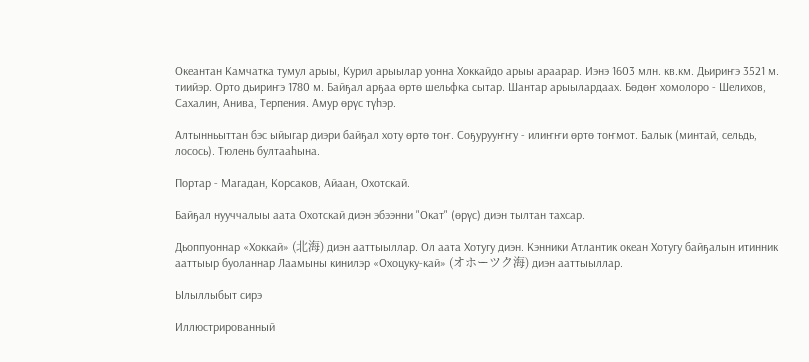Океантан Камчатка тумул арыы, Курил арыылар уонна Хоккайдо арыы араарар. Иэнэ 1603 млн. кв.км. Дьириҥэ 3521 м. тиийэр. Орто дьириҥэ 1780 м. Байҕал арҕаа өртө шельфка сытар. Шантар арыылардаах. Бөдөҥ хомолоро - Шелихов, Сахалин, Анива, Терпения. Амур өрүс түһэр.

Алтынньыттан бэс ыйыгар диэри байҕал хоту өртө тоҥ. Соҕурууҥҥу - илиҥҥи өртө тоҥмот. Балык (минтай, сельдь, лосось). Тюлень бултааһына.

Портар - Магадан, Корсаков, Айаан, Охотскай.

Байҕал нууччалыы аата Охотскай диэн эбээнни "Окат" (өрүс) диэн тылтан тахсар.

Дьоппуоннар «Хоккай» (北海) диэн ааттыыллар. Ол аата Хотугу диэн. Кэнники Атлантик океан Хотугу байҕалын итинник ааттыыр буоланнар Лаамыны кинилэр «Охоцуку-кай» (オホーツク海) диэн ааттыыллар.

Ылыллыбыт сирэ

Иллюстрированный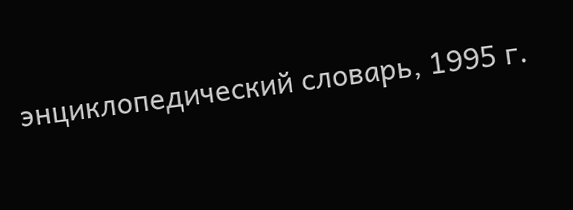энциклопедический словарь, 1995 г.